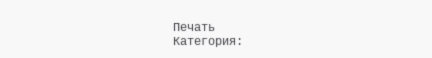Печать
Категория: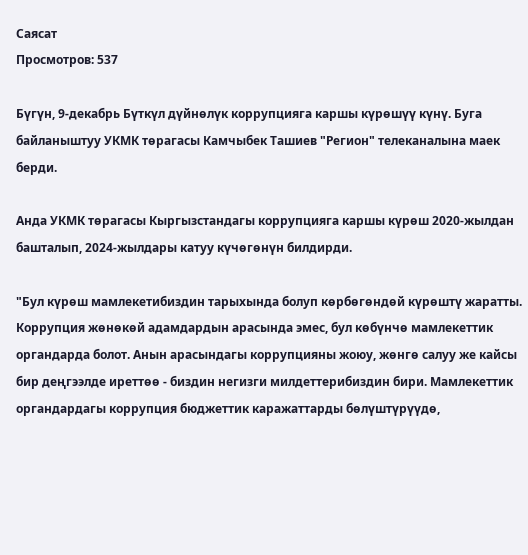Саясат
Просмотров: 537

Бүгүн, 9-декабрь Бүткүл дүйнөлүк коррупцияга каршы күрөшүү күнү. Буга байланыштуу УКМК төрагасы Камчыбек Ташиев "Регион" телеканалына маек берди.

Анда УКМК төрагасы Кыргызстандагы коррупцияга каршы күрөш 2020-жылдан башталып, 2024-жылдары катуу күчөгөнүн билдирди.

"Бул күрөш мамлекетибиздин тарыхында болуп көрбөгөндөй күрөштү жаратты. Коррупция жөнөкөй адамдардын арасында эмес, бул көбүнчө мамлекеттик органдарда болот. Анын арасындагы коррупцияны жоюу, жөнгө салуу же кайсы бир деңгээлде иреттөө - биздин негизги милдеттерибиздин бири. Мамлекеттик органдардагы коррупция бюджеттик каражаттарды бөлүштүрүүдө,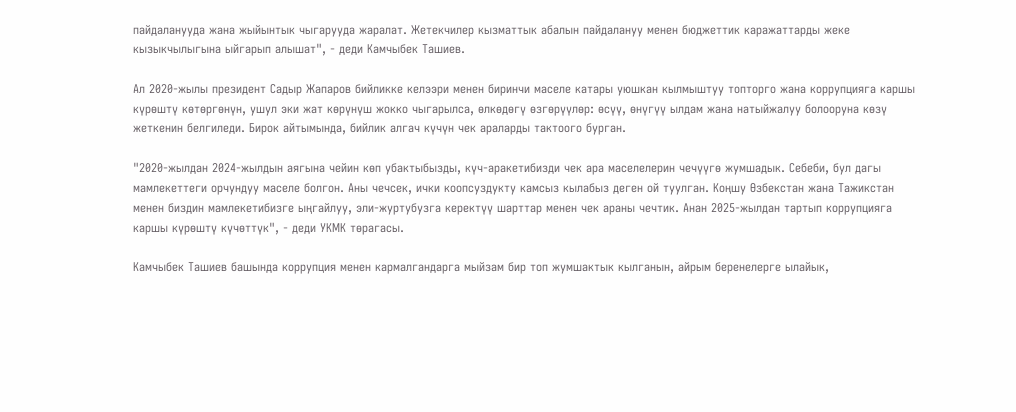пайдаланууда жана жыйынтык чыгарууда жаралат. Жетекчилер кызматтык абалын пайдалануу менен бюджеттик каражаттарды жеке кызыкчылыгына ыйгарып алышат", - деди Камчыбек Ташиев.

Ал 2020-жылы президент Садыр Жапаров бийликке келээри менен биринчи маселе катары уюшкан кылмыштуу топторго жана коррупцияга каршы күрөштү көтөргөнүн, ушул эки жат көрүнүш жокко чыгарылса, өлкөдөгү өзгөрүүлөр: өсүү, өнүгүү ылдам жана натыйжалуу болооруна көзү жеткенин белгиледи. Бирок айтымында, бийлик алгач күчүн чек араларды тактоого бурган.

"2020-жылдан 2024-жылдын аягына чейин көп убактыбызды, күч-аракетибизди чек ара маселелерин чечүүгө жумшадык. Себеби, бул дагы мамлекеттеги орчундуу маселе болгон. Аны чечсек, ички коопсуздукту камсыз кылабыз деген ой туулган. Коңшу Өзбекстан жана Тажикстан менен биздин мамлекетибизге ыңгайлуу, эли-журтубузга керектүү шарттар менен чек араны чечтик. Анан 2025-жылдан тартып коррупцияга каршы күрөштү күчөттүк", - деди УКМК төрагасы.

Камчыбек Ташиев башында коррупция менен кармалгандарга мыйзам бир топ жумшактык кылганын, айрым беренелерге ылайык,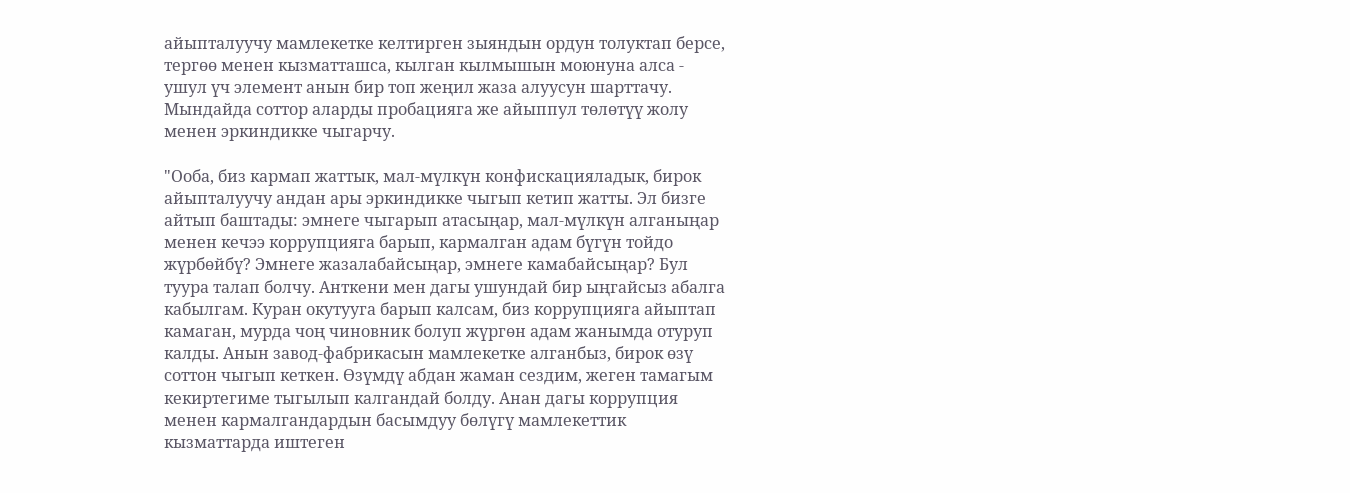айыпталуучу мамлекетке келтирген зыяндын ордун толуктап берсе, тергөө менен кызматташса, кылган кылмышын моюнуна алса - ушул үч элемент анын бир топ жеңил жаза алуусун шарттачу. Мындайда соттор аларды пробацияга же айыппул төлөтүү жолу менен эркиндикке чыгарчу.

"Ооба, биз кармап жаттык, мал-мүлкүн конфискацияладык, бирок айыпталуучу андан ары эркиндикке чыгып кетип жатты. Эл бизге айтып баштады: эмнеге чыгарып атасыңар, мал-мүлкүн алганыңар менен кечээ коррупцияга барып, кармалган адам бүгүн тойдо жүрбөйбү? Эмнеге жазалабайсыңар, эмнеге камабайсыңар? Бул туура талап болчу. Анткени мен дагы ушундай бир ыңгайсыз абалга кабылгам. Куран окутууга барып калсам, биз коррупцияга айыптап камаган, мурда чоң чиновник болуп жүргөн адам жанымда отуруп калды. Анын завод-фабрикасын мамлекетке алганбыз, бирок өзү соттон чыгып кеткен. Өзүмдү абдан жаман сездим, жеген тамагым кекиртегиме тыгылып калгандай болду. Анан дагы коррупция менен кармалгандардын басымдуу бөлүгү мамлекеттик кызматтарда иштеген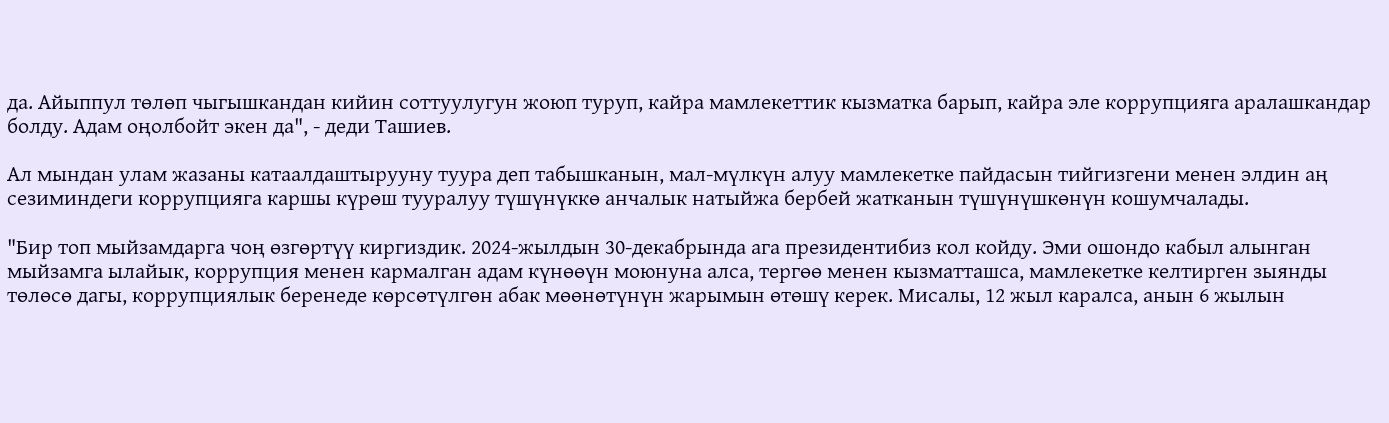да. Айыппул төлөп чыгышкандан кийин соттуулугун жоюп туруп, кайра мамлекеттик кызматка барып, кайра эле коррупцияга аралашкандар болду. Адам оңолбойт экен да", - деди Ташиев.

Ал мындан улам жазаны катаалдаштырууну туура деп табышканын, мал-мүлкүн алуу мамлекетке пайдасын тийгизгени менен элдин аң сезиминдеги коррупцияга каршы күрөш тууралуу түшүнүккө анчалык натыйжа бербей жатканын түшүнүшкөнүн кошумчалады.

"Бир топ мыйзамдарга чоң өзгөртүү киргиздик. 2024-жылдын 30-декабрында ага президентибиз кол койду. Эми ошондо кабыл алынган мыйзамга ылайык, коррупция менен кармалган адам күнөөүн моюнуна алса, тергөө менен кызматташса, мамлекетке келтирген зыянды төлөсө дагы, коррупциялык беренеде көрсөтүлгөн абак мөөнөтүнүн жарымын өтөшү керек. Мисалы, 12 жыл каралса, анын 6 жылын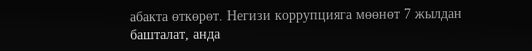абакта өткөрөт. Негизи коррупцияга мөөнөт 7 жылдан башталат, анда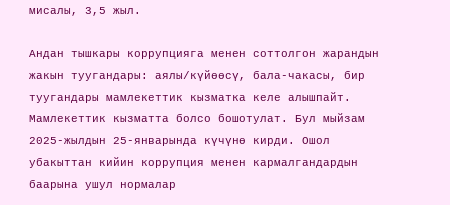мисалы, 3,5 жыл.

Андан тышкары коррупцияга менен соттолгон жарандын жакын туугандары: аялы/күйөөсү, бала-чакасы, бир туугандары мамлекеттик кызматка келе алышпайт. Мамлекеттик кызматта болсо бошотулат. Бул мыйзам 2025-жылдын 25-январында күчүнө кирди. Ошол убакыттан кийин коррупция менен кармалгандардын баарына ушул нормалар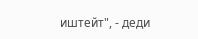иштейт", - деди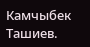Камчыбек Ташиев.